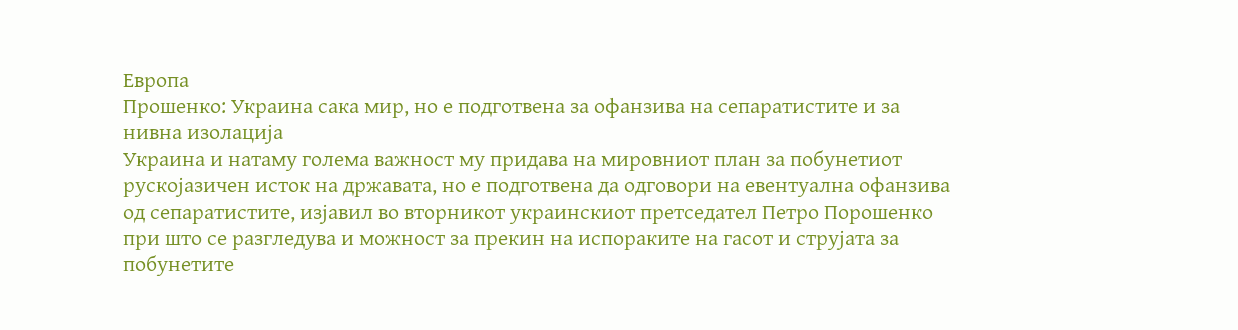Европа
Прошенко: Украина сака мир, но е подготвена за офанзива на сепаратистите и за нивна изолација
Украина и натаму голема важност му придава на мировниот план за побунетиот рускојазичен исток на државата, но е подготвена да одговори на евентуална офанзива од сепаратистите, изјавил во вторникот украинскиот претседател Петро Порошенко при што се разгледува и можност за прекин на испораките на гасот и струјата за побунетите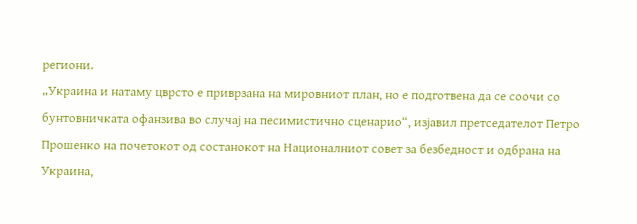региони.
„Украина и натаму цврсто е приврзана на мировниот план, но е подготвена да се соочи со бунтовничката офанзива во случај на песимистично сценарио“, изјавил претседателот Петро Прошенко на почетокот од состанокот на Националниот совет за безбедност и одбрана на Украина,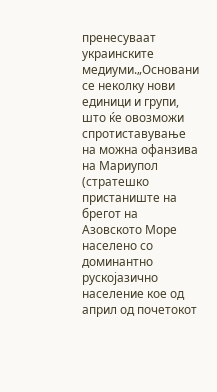пренесуваат украинските медиуми.„Основани се неколку нови единици и групи, што ќе овозможи спротиставување на можна офанзива на Мариупол (стратешко пристаниште на брегот на Азовското Море населено со доминантно рускојазично население кое од април од почетокот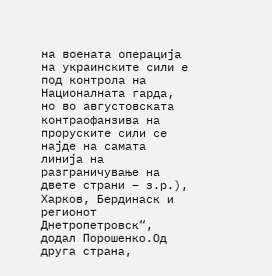на воената операција на украинските сили е под контрола на Националната гарда, но во августовската контраофанзива на проруските сили се најде на самата линија на разграничување на двете страни – з.р.), Харков, Бердинаск и регионот Днетропетровск“, додал Порошенко.Од друга страна,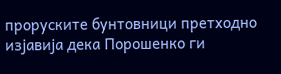проруските бунтовници претходно изјавија дека Порошенко ги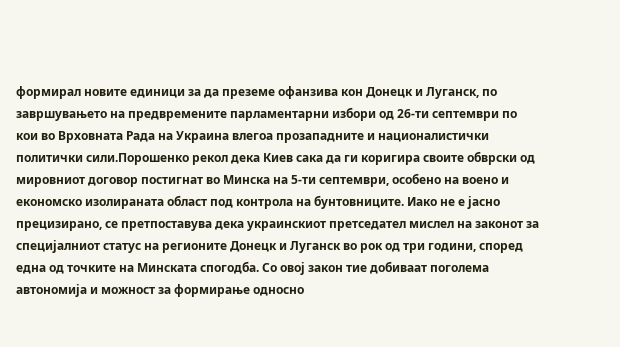формирал новите единици за да преземе офанзива кон Донецк и Луганск, по завршувањето на предвремените парламентарни избори од 26-ти септември по кои во Врховната Рада на Украина влегоа прозападните и националистички политички сили.Порошенко рекол дека Киев сака да ги коригира своите обврски од мировниот договор постигнат во Минска на 5-ти септември, особено на воено и економско изолираната област под контрола на бунтовниците. Иако не е јасно прецизирано, се претпоставува дека украинскиот претседател мислел на законот за специјалниот статус на регионите Донецк и Луганск во рок од три години, според една од точките на Минската спогодба. Со овој закон тие добиваат поголема автономија и можност за формирање односно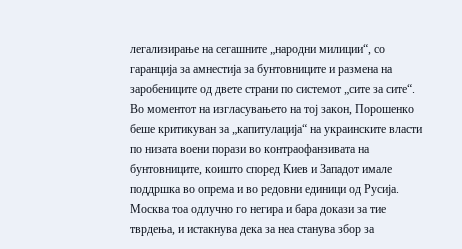легализирање на сегашните „народни милиции“, со гаранција за амнестија за бунтовниците и размена на заробениците од двете страни по системот „сите за сите“. Во моментот на изгласувањето на тој закон, Порошенко беше критикуван за „капитулација“ на украинските власти по низата воени порази во контраофанзивата на бунтовниците, коишто според Киев и Западот имале поддршка во опрема и во редовни единици од Русија. Москва тоа одлучно го негира и бара докази за тие тврдења, и истакнува дека за неа станува збор за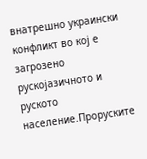внатрешно украински конфликт во кој е загрозено рускојазичното и руското население.Проруските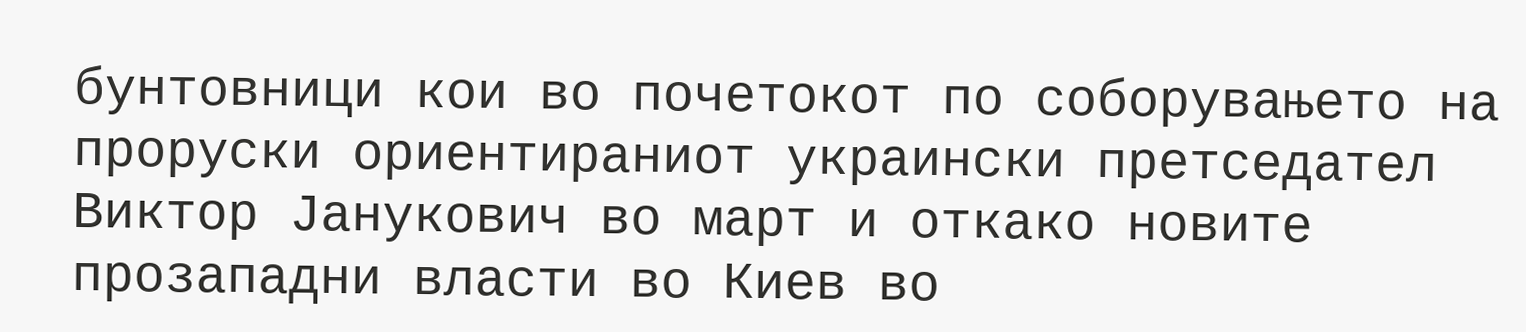бунтовници кои во почетокот по соборувањето на проруски ориентираниот украински претседател Виктор Јанукович во март и откако новите прозападни власти во Киев во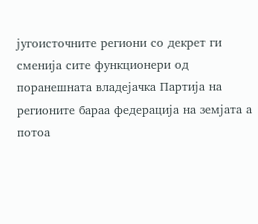југоисточните региони со декрет ги сменија сите функционери од поранешната владејачка Партија на регионите бараа федерација на земјата а потоа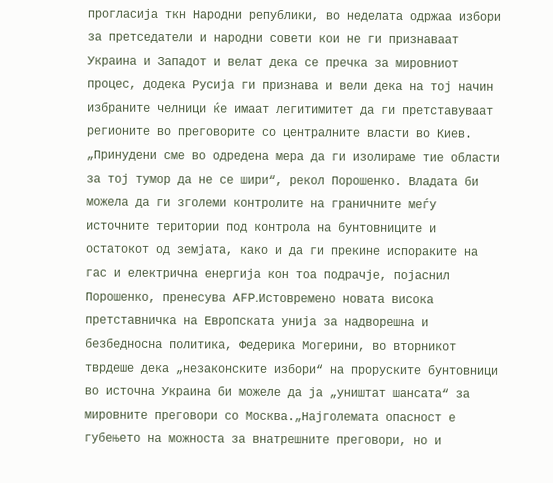прогласија ткн Народни републики, во неделата одржаа избори за претседатели и народни совети кои не ги признаваат Украина и Западот и велат дека се пречка за мировниот процес, додека Русија ги признава и вели дека на тој начин избраните челници ќе имаат легитимитет да ги претставуваат регионите во преговорите со централните власти во Киев. „Принудени сме во одредена мера да ги изолираме тие области за тој тумор да не се шири“, рекол Порошенко. Владата би можела да ги зголеми контролите на граничните меѓу источните територии под контрола на бунтовниците и остатокот од земјата, како и да ги прекине испораките на гас и електрична енергија кон тоа подрачје, појаснил Порошенко, пренесува AFP.Истовремено новата висока претставничка на Европската унија за надворешна и безбедносна политика, Федерика Могерини, во вторникот тврдеше дека „незаконските избори“ на проруските бунтовници во источна Украина би можеле да ја „уништат шансата“ за мировните преговори со Москва.„Најголемата опасност е губењето на можноста за внатрешните преговори, но и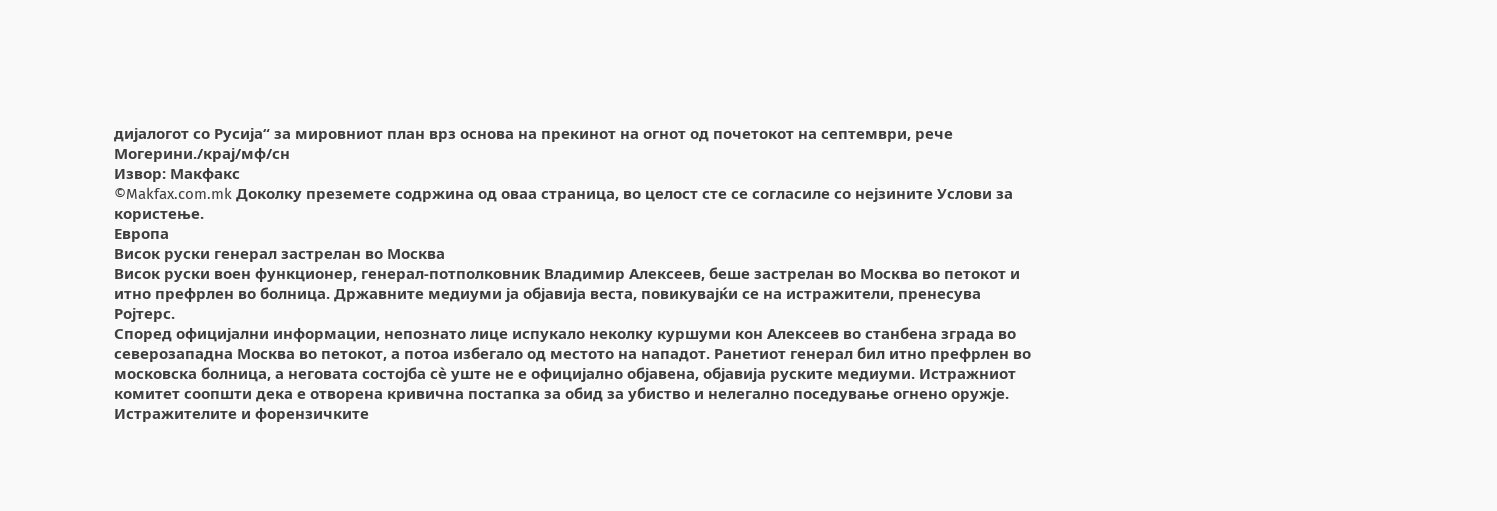дијалогот со Русија“ за мировниот план врз основа на прекинот на огнот од почетокот на септември, рече Могерини./крај/мф/сн
Извор: Макфакс
©Makfax.com.mk Доколку преземете содржина од оваа страница, во целост сте се согласиле со нејзините Услови за користење.
Европа
Висок руски генерал застрелан во Москва
Висок руски воен функционер, генерал-потполковник Владимир Алексеев, беше застрелан во Москва во петокот и итно префрлен во болница. Државните медиуми ја објавија веста, повикувајќи се на истражители, пренесува Ројтерс.
Според официјални информации, непознато лице испукало неколку куршуми кон Алексеев во станбена зграда во северозападна Москва во петокот, а потоа избегало од местото на нападот. Ранетиот генерал бил итно префрлен во московска болница, а неговата состојба сè уште не е официјално објавена, објавија руските медиуми. Истражниот комитет соопшти дека е отворена кривична постапка за обид за убиство и нелегално поседување огнено оружје.
Истражителите и форензичките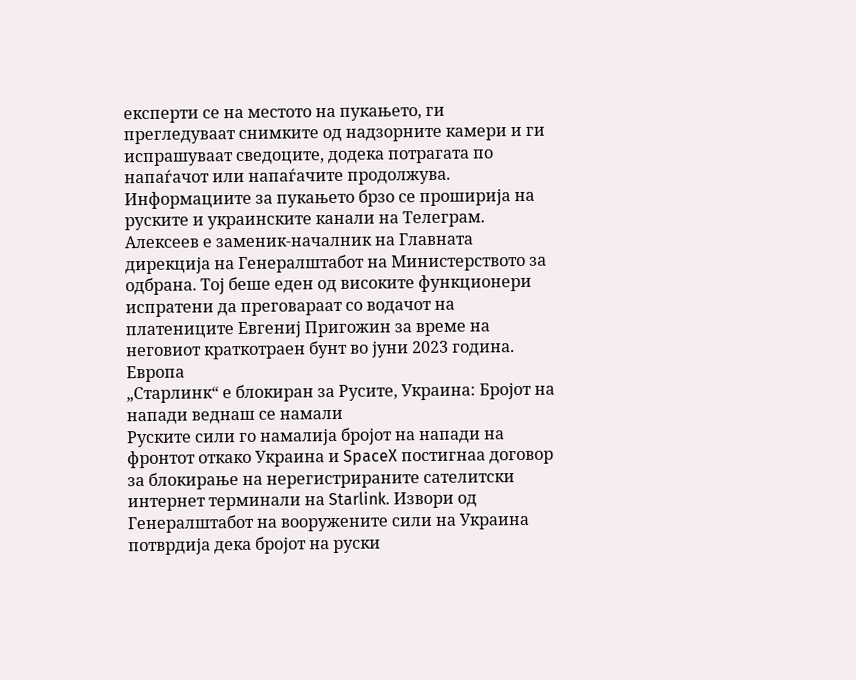експерти се на местото на пукањето, ги прегледуваат снимките од надзорните камери и ги испрашуваат сведоците, додека потрагата по напаѓачот или напаѓачите продолжува. Информациите за пукањето брзо се проширија на руските и украинските канали на Телеграм.
Алексеев е заменик-началник на Главната дирекција на Генералштабот на Министерството за одбрана. Тој беше еден од високите функционери испратени да преговараат со водачот на платениците Евгениј Пригожин за време на неговиот краткотраен бунт во јуни 2023 година.
Европа
„Старлинк“ е блокиран за Русите, Украина: Бројот на напади веднаш се намали
Руските сили го намалија бројот на напади на фронтот откако Украина и SpaceX постигнаа договор за блокирање на нерегистрираните сателитски интернет терминали на Starlink. Извори од Генералштабот на вооружените сили на Украина потврдија дека бројот на руски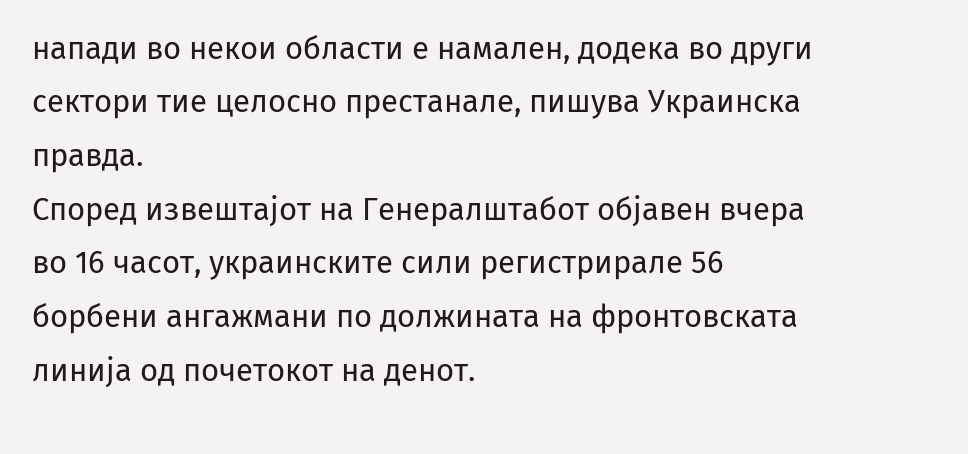напади во некои области е намален, додека во други сектори тие целосно престанале, пишува Украинска правда.
Според извештајот на Генералштабот објавен вчера во 16 часот, украинските сили регистрирале 56 борбени ангажмани по должината на фронтовската линија од почетокот на денот.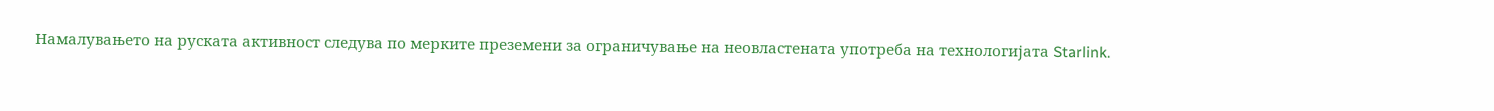Намалувањето на руската активност следува по мерките преземени за ограничување на неовластената употреба на технологијата Starlink.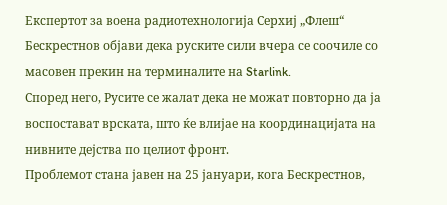Експертот за воена радиотехнологија Серхиј „Флеш“ Бескрестнов објави дека руските сили вчера се соочиле со масовен прекин на терминалите на Starlink.
Според него, Русите се жалат дека не можат повторно да ја воспостават врската, што ќе влијае на координацијата на нивните дејства по целиот фронт.
Проблемот стана јавен на 25 јануари, кога Бескрестнов,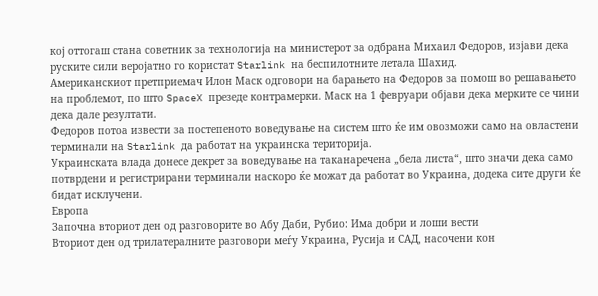кој оттогаш стана советник за технологија на министерот за одбрана Михаил Федоров, изјави дека руските сили веројатно го користат Starlink на беспилотните летала Шахид.
Американскиот претприемач Илон Маск одговори на барањето на Федоров за помош во решавањето на проблемот, по што SpaceX презеде контрамерки. Маск на 1 февруари објави дека мерките се чини дека дале резултати.
Федоров потоа извести за постепеното воведување на систем што ќе им овозможи само на овластени терминали на Starlink да работат на украинска територија.
Украинската влада донесе декрет за воведување на таканаречена „бела листа“, што значи дека само потврдени и регистрирани терминали наскоро ќе можат да работат во Украина, додека сите други ќе бидат исклучени.
Европа
Започна вториот ден од разговорите во Абу Даби, Рубио: Има добри и лоши вести
Вториот ден од трилатералните разговори меѓу Украина, Русија и САД, насочени кон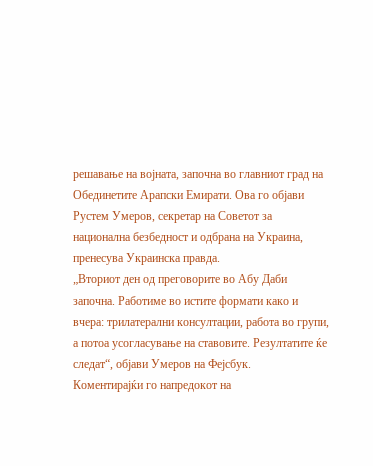решавање на војната, започна во главниот град на Обединетите Арапски Емирати. Ова го објави Рустем Умеров, секретар на Советот за национална безбедност и одбрана на Украина, пренесува Украинска правда.
„Вториот ден од преговорите во Абу Даби започна. Работиме во истите формати како и вчера: трилатерални консултации, работа во групи, а потоа усогласување на ставовите. Резултатите ќе следат“, објави Умеров на Фејсбук.
Коментирајќи го напредокот на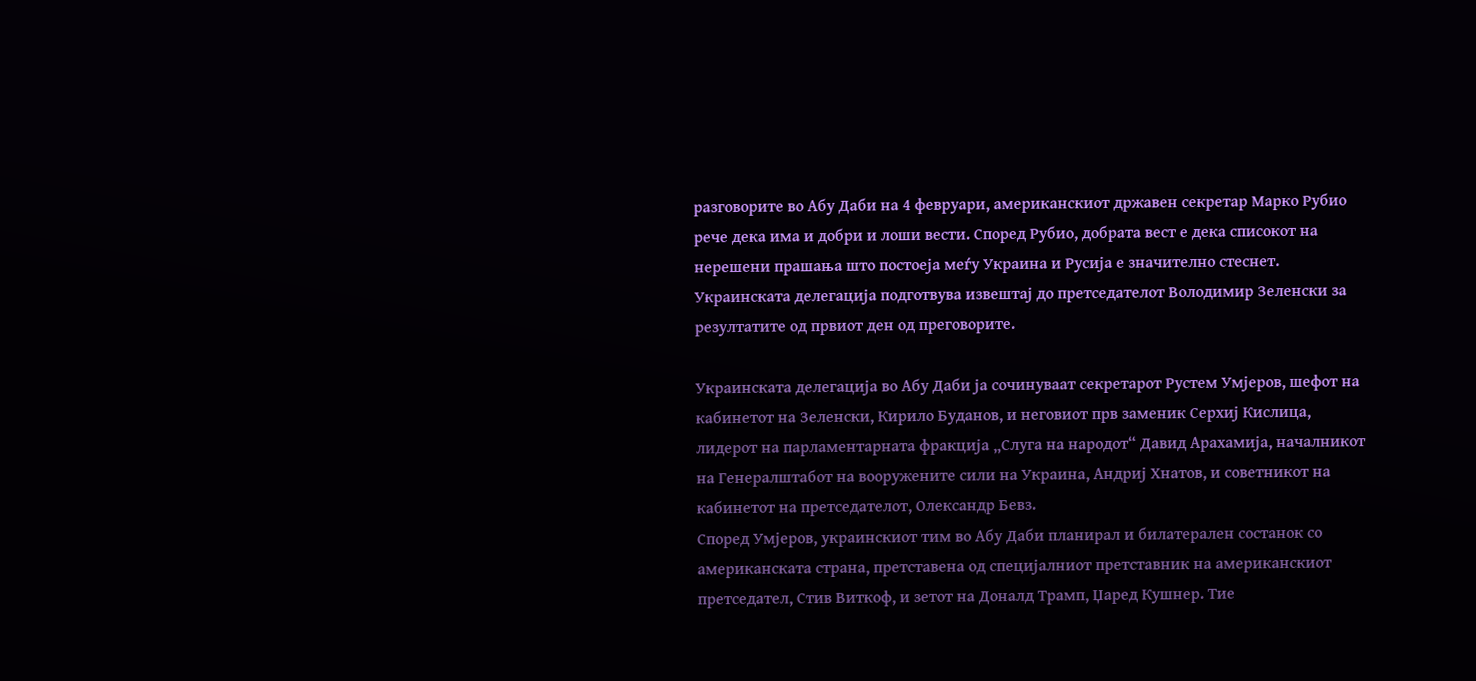разговорите во Абу Даби на 4 февруари, американскиот државен секретар Марко Рубио рече дека има и добри и лоши вести. Според Рубио, добрата вест е дека списокот на нерешени прашања што постоеја меѓу Украина и Русија е значително стеснет. Украинската делегација подготвува извештај до претседателот Володимир Зеленски за резултатите од првиот ден од преговорите.

Украинската делегација во Абу Даби ја сочинуваат секретарот Рустем Умјеров, шефот на кабинетот на Зеленски, Кирило Буданов, и неговиот прв заменик Серхиј Кислица, лидерот на парламентарната фракција „Слуга на народот“ Давид Арахамија, началникот на Генералштабот на вооружените сили на Украина, Андриј Хнатов, и советникот на кабинетот на претседателот, Олександр Бевз.
Според Умјеров, украинскиот тим во Абу Даби планирал и билатерален состанок со американската страна, претставена од специјалниот претставник на американскиот претседател, Стив Виткоф, и зетот на Доналд Трамп, Џаред Кушнер. Тие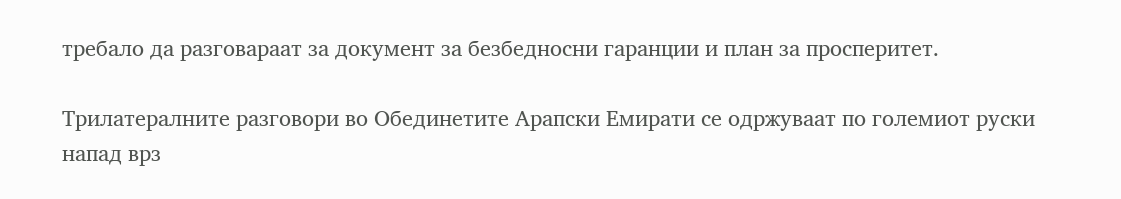требало да разговараат за документ за безбедносни гаранции и план за просперитет.

Трилатералните разговори во Обединетите Арапски Емирати се одржуваат по големиот руски напад врз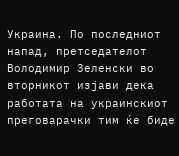Украина. По последниот напад, претседателот Володимир Зеленски во вторникот изјави дека работата на украинскиот преговарачки тим ќе биде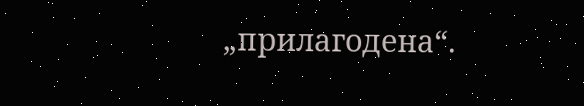„прилагодена“.